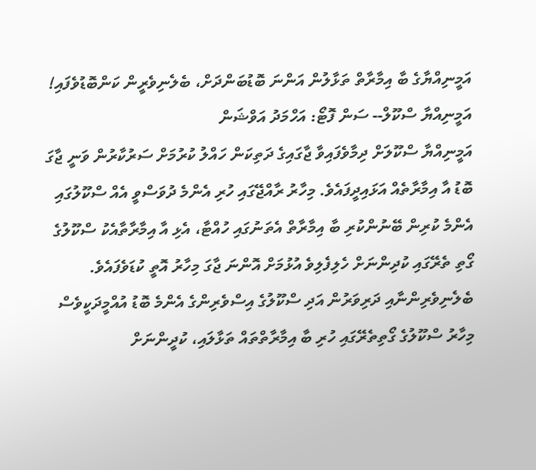އަމީނިއްޔާގެ ބާ އިމާރާތް ތަޅާލުން އަންނަ ބޮޑުބަންދަށް، ބެލެނިވެރީން ކަންބޮޑުވެފައި!
އަމީނިއްޔާ ސްކޫލް-- ސަން ފޮޓޯ: އަހްމަދު އަވްޝަން
އަމީނިއްޔާ ސްކޫލަށް ދިމާވެފައިވާ ޖާގައިގެ ދަތިކަން ހައްލު ކުރުމަށް ސަރުކާރުން ވަނީ ޖާގަ ބޮޑު އާ އިމާރާތެއް އަޅައިދީފައެވެ. މިހާރު ރާއްޖޭގައި ހުރި އެންމެ ދުވަސްވީ އެއް ސްކޫލުގައި އެންމެ ކުރިން ބޭނުންކުރި ބާ އިމާރާތް އެތަނުގައި ހުއްޓާ، އެޅި އާ އިމާރާތާއެކު ސްކޫލުގެ ގޯތި ތެރޭގައި ކުދިންނަށް ހެލިފެލިވެ އުޅުމަށް އޮންނަ ޖާގަ މިހާރު އޮތީ ކުޑަވެފައެވެ. ބެލެނިވެރިންނާއި ދަރިވަރުން އަދި ސްކޫލުގެ އިސްވެރިންގެ އެންމެ ބޮޑު އުއްމީދަކީވެސް މިހާރު ސްކޫލުގެ ގޯތިތެރޭގައި ހުރި ބާ އިމާރާތްތައް ތަޅާލައި، ކުދީންނަށް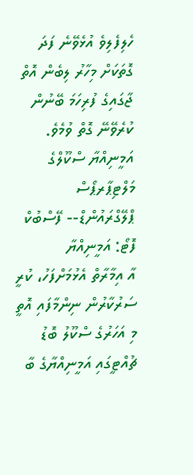ހެލިފެލިވެ އުޅެވޭނެ ފަދަ ގޮތަކަށް މިހާރު ލިބެން އޮތް ޖާގައިގެ ފުރިހަމަ ބޭނުން ކުރެވޭނޭ ގޮތް ވުމެވެ.
އަމީނިއްޔާ ސްކޫލްގެ މަލްޓިޕާރޕޯސް ޕްލޭގްރައުންޑް-- ފޭސްބުކް ފޮޓޯ: އަމީނިއްޔާ
އާ އިމާރާތް އެޅުމަށްފަހު، ކުރީ ސަރުކާރުން ނިންމާފައި އޮތީ މި އަހަރުގެ ސްކޫލު ބޮޑު ޗުއްޓީގައި އަމީނިއްޔާގެ ބާ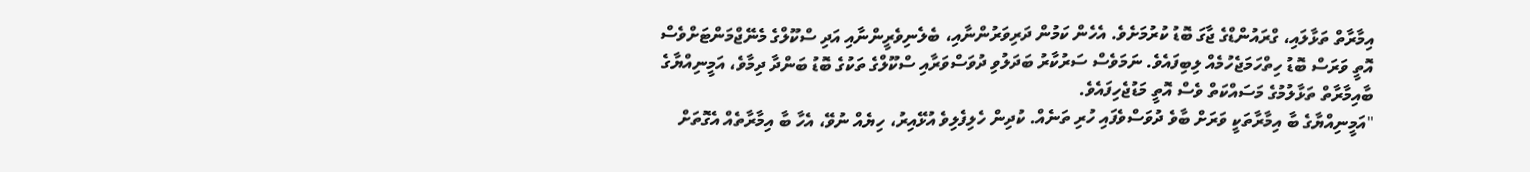އިމާރާތް ތަޅާލައި، ގްރައުންޑްގެ ޖާގަ ބޮޑު ކުރުމަށެވެ. އެހެން ކަމުން ދަރިވަރުންނާއި، ބެލެނިވެރީންނާއި އަދި ސްކޫލްގެ މެނޭޖްމަންޓަށްވެސް އޮތީ ވަރަސް ބޮޑު ހިތްހަމަޖެހުމެއް ލިބިފައެވެ. ނަމަވެސް ސަރުކާރު ބަދަލުވި ދުވަސްވަރާއި ސްކޫލްގެ ތަކުގެ ބޮޑު ބަންދާ ދިމާވެ، އަމީނިއްޔާގެ ބާއިމާރާތް ތަޅާލުމުގެ މަސައްކަތް ވެސް އޮތީ މަޑުޖެހިފައެވެ.
"އަމީނިއްޔާގެ ބާ އިމާރާތަކީ ވަރަށް ބާވެ ދުވަސްވެފައި ހުރި ތަނެއް. ކުދިން ހެލިފެލިވެ އުޅޭއިރު، ހިޔެއް ނުވޭ، އެހާ ބާ އިމާރާތެއް އެގޮތަށް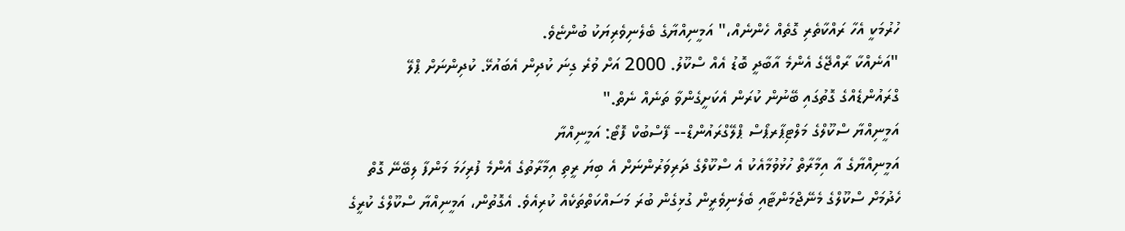ހުރުމަކީ އެހާ ރައްކާތެރި ގޮތެއް ހެންނެއް،" އަމީނިއްޔާގެ ބެލެނިވެރިޔަކު ބުންޏެވެ.
"އަނެއްކާ ރާއްޖޭގެ އެންމެ އާބާދީ ބޮޑު އެއް ސްކޫލު. 2000 އަށް ވުރެ ގިނަ ކުދިން އެބައުޅޭ. ކުދިންނަށް ޕްލޭ ގްރައުންޑެއްގެ ގޮތުގައި ބޭނުން ކުރަން އެކަށީގެންވާ ތަނެއް ނެތް."
އަމީނިއްޔާ ސްކޫލްގެ މަލްޓިޕާރޕޯސް ޕްލޭގްރައުންޑް-- ފޭސްބުކް ފޮޓޯ: އަމީނިއްޔާ
އަމީނިއްޔާގެ އާ އިމާރާތް ހުޅުވުމާއެކު އެ ސްކޫލްގެ ދަރިވަރުންނަށް އެ ބިޔަ ރީތި އިމާރާތުގެ އެންމެ ފުރިހަމަ މަންފާ ލިބޭނޭ ގޮތް ހެދުމަށް ސްކޫލްގެ މެނޭޖްމަންޓާއި ބެލެނިވެރީން ގުޅިގެން ބުރަ މަސައްކަތްތަކެއް ކުރިއެވެ. އެގޮތުން، އަމީނިއްޔާ ސްކޫލްގެ ކުރީގެ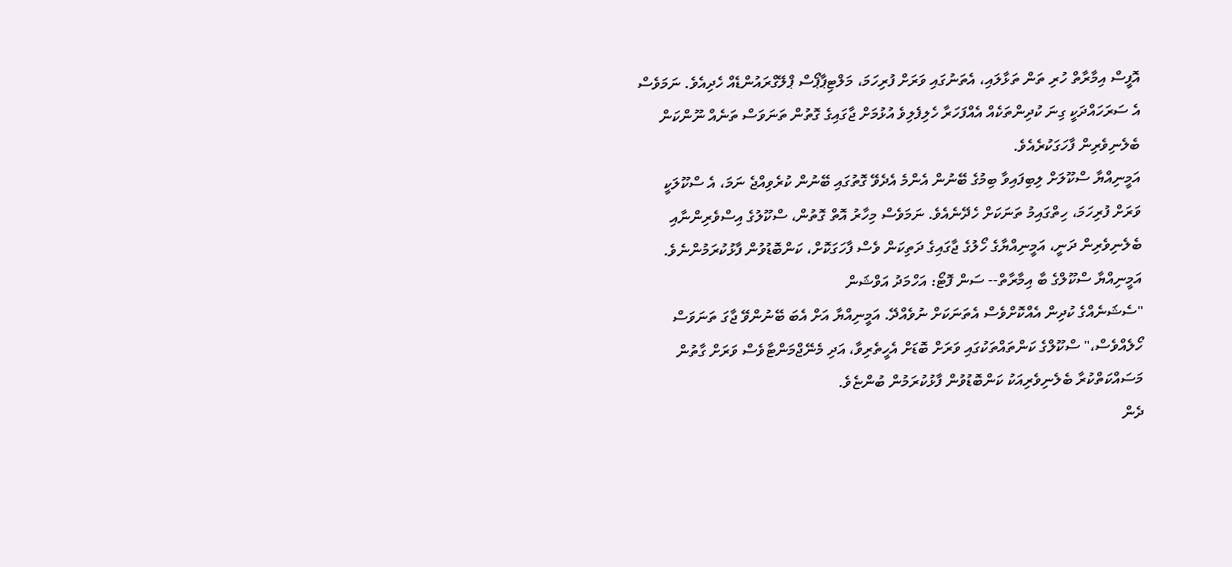އޮފީސް އިމާރާތް ހުރި ތަން ތަޅާލައި، އެތަނުގައި ވަރަށް ފުރިހަމަ، މަލްޓިޕާޕޯސް ޕްލޭގްރައުންޑެއް ހެދިއެވެ. ނަމަވެސް އެ ސަރަހައްދަކީ ގިނަ ކުދިންތަކެއް އެއްފަހަރާ ހެލިފެލިވެ އުޅުމަށް ޖާގައިގެ ގޮތުން ތަނަވަސް ތަނެއް ނޫންކަން ބެލެނިވެރިން ފާހަގަކުރެއެވެ.
އަމީނިއްޔާ ސްކޫލަށް ލިބިފައިވާ ބިމުގެ ބޭނުން އެންމެ އެދެވޭ ގޮތުގައި ބޭނުން ކުރެވިއްޖެ ނަމަ، އެ ސްކޫލަކީ ވަރަށް ފުރިހަމަ، ހިތްގައިމު ތަނަކަށް ހެދޭނެއެވެ. ނަމަވެސް މިހާރު އޮތް ގޮތުން، ސްކޫލުގެ އިސްވެރިންނާއި ބެލެނިވެރިން ދަނީ، އަމީނިއްޔާގެ ހޯލުގެ ޖާގައިގެ ދަތިކަން ވެސް ފާހަގަކޮށް، ކަންބޮޑުވުން ފާޅުކުރަމުންނެވެ.
އަމީނިއްޔާ ސްކޫލްގެ ބާ އިމާރާތް-- ސަން ފޮޓޯ: އަހްމަދު އަވްޝަން
"ސެޝަނެއްގެ ކުދިން އެއްކޮށްވެސް އެތަނަކަށް ނުވެއްދޭ. އަމީނިއްޔާ އަށް އެބަ ބޭނުންވޭ ޖާގަ ތަނަވަސް ހޯލެއްވެސް،" ސްކޫލްގެ ކަންތައްތަކުގައި ވަރަށް ބޮޑަށް އެހީތެރިވާ، އަދި މެނޭޖްމަންޓާވެސް ވަރަށް ގާތުން މަސައްކަތްކުރާ ބެލެނިވެރިއަކު ކަންބޮޑުވުން ފާޅުކުރަމުން ބުންޏެވެ.
ދެން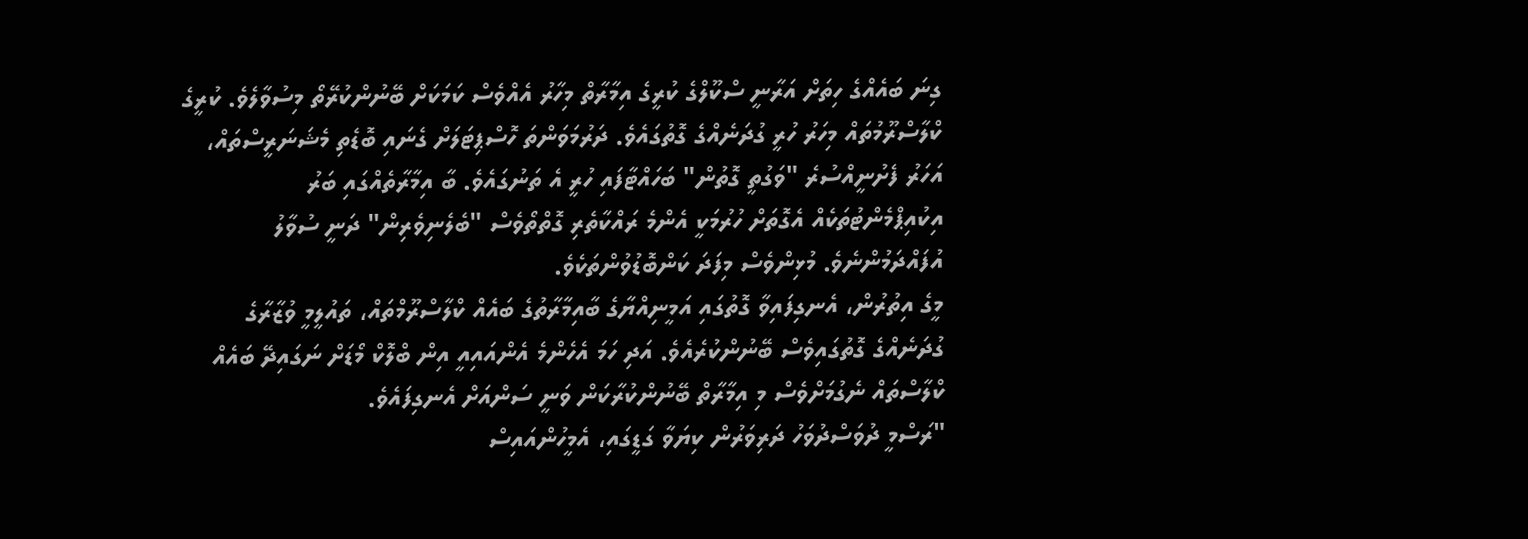ގިނަ ބައެއްގެ ހިތަށް އަރާނީ ސްކޫލްގެ ކުރީގެ އިމާރާތް މިހާރު އެއްވެސް ކަމަކަށް ބޭނުންކުރޭތޯ މިސުވާލެވެ. ކުރީގެ ކްލާސްރޫމުތައް މިހަރު ހުރީ ގުދަނެއްގެ ގޮތުގައެވެ. ދަރުމަވަންތަ ހޮސްޕިޓަލަށް ގެނައި ބޮޑެތި މެޝަނަރީސްތައް، އަހަރު ފެށުނީއްސުރެ "ވަގުތީ ގޮތުން" ބަހައްޓާފައި ހުރީ އެ ތަނުގައެވެ. ބާ އިމާރާތެއްގައި ބަރު އިކުއިޕްމެންޓުތަކެއް އެގޮތަށް ހުރުމަކީ އެންމެ ރައްކާތެރި ގޮތްތޯވެސް "ބެލެނިވެރިން" ދަނީ ސުވާލު އުފައްދަމުންނެވެ. މުޅިންވެސް މިފަދަ ކަންބޮޑުވުންތަކެވެ.
މީގެ އިތުރުން، އެނގިފައިވާ ގޮތުގައި އަމީނިއްޔާގެ ބާއިމާރާތުގެ ބައެއް ކްލާސްރޫމްތައް، ތައުލީމީ ވުޒާރާގެ ގުދަނެއްގެ ގޮތުގައިވެސް ބޭނުންކުރެއެވެ. އަދި ހަމަ އެހެންމެ އެންއައިއީ އިން ބްލޮކް މޯޑަށް ނަގައިދޭ ބައެއް ކްލާސްތައް ނެގުމަށްވެސް މި އިމާރާތް ބޭނުންކުރާކަން ވަނީ ސަންއަށް އެނގިފައެވެ.
"ރަސްމީ ދުވަސްދުވަހު ދަރިވަރުން ކިޔަވާ ގަޑީގައި، އެމީހުންއައިސް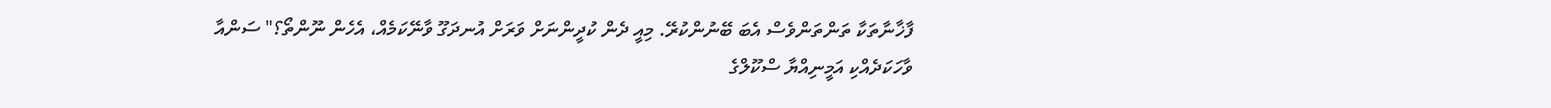ފާޚާނާތަކާ ތަންތަންވެސް އެބަ ބޭނުންކުރޭ. މިއީ ދެން ކުދީންނަށް ވަރަށް އުނދަގޫ ވާނޭކަމެއް، އެހެން ނޫންތޯ؟" ސަންއާ ވާހަކަދެއްކި އަމީނިއްޔާ ސްކޫލްގެ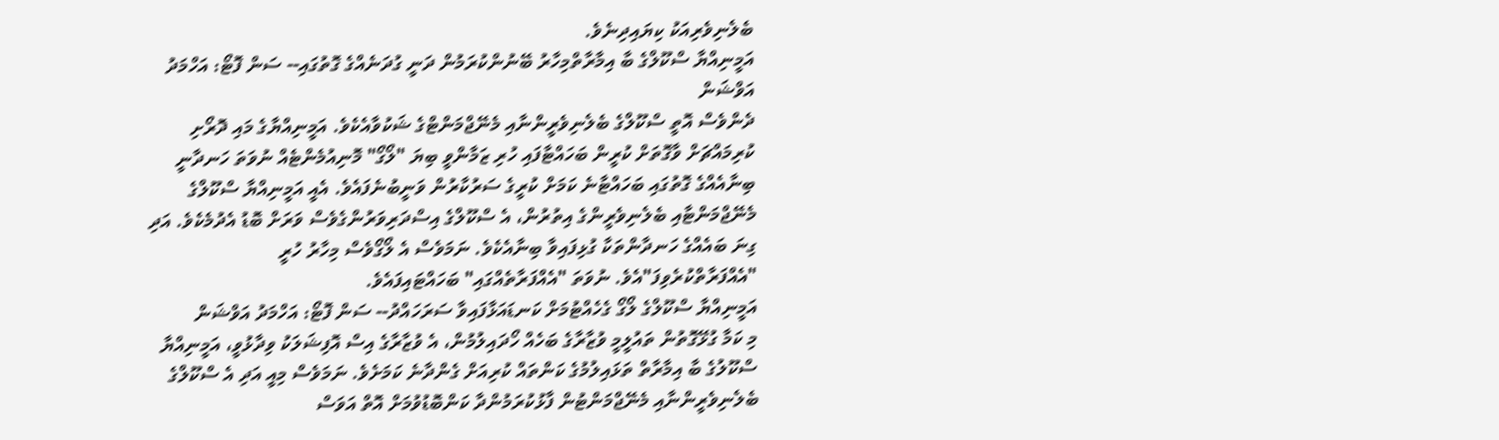ބެލެނިވެރިއަކު ކިޔައިދިނެވެ.
އަމީނިއްޔާ ސްކޫލްގެ ބާ އިމާރާތްމިހާރު ބޭނުންކުރަމުން ދަނީ ގުދަނެއްގެ ގޮތުގައި-- ސަން ފޮޓޯ: އަހްމަދު އަވްޝަން
ދެންވެސް އޮތީ ސްކޫލްގެ ބެލެނިވެރީންނާއި މެނޭޖްމަންޓްގެ ޝަކުވާއެކެވެ. އަމީނިއްޔާގެ މައި ދޮރޯށި ކުރިމައްޗަށް ވާގޮތަށް ކުރީން ބަހައްޓާފައި ހުރި ޒަމާންވީ ބިޔަ "ލޯގޯ" މޮނިއުމެންޓެއް ނުވަތަ ހަނދާނީ ބިނާއެއްގެ ގޮތުގައި ބަހައްޓާނެ ކަމަށް ކުރީގެ ސަރުކާރުން ވަނީބުނެފައެވެ. އެއީ އަމީނިއްޔާ ސްކޫލްގެ މެނޭޖްމަންޓާއި ބެލެނިވެރީންގެ އިތުރުން، އެ ސްކޫލްގެ އިސްދަރިވަރުންގެވެސް ވަރަށް ބޮޑު އެދުމެކެވެ. އަދި ގިނަ ބައެއްގެ ހަނދާންތަކާ ގުޅިފައިވާ ބިނާއެކެވެ. ނަމަވެސް އެ ލޯގޯވެސް މިހާރު ހުރީ "އެއްފަރާތްކުރެވިފަ"އެވެ. ނުވަތަ "އެއްފަރާތެއްގައި" ބަހައްޓައިފައެވެ.
އަމީނިއްޔާ ސްކޫލްގެ ލޯގޯ ގެހެއްޓުމަށް ކަނޑައަޅާފައިވާ ސަރަހައްދު-- ސަން ފޮޓޯ: އަހްމަދު އަވްޝަން
މި ކަމާ ގުޅޭގޮތުން ތައުލީމީ ވުޒާރާގެ ބަހެއް ހޯދައިލުމުން، އެ ވުޒާރާގެ އިސް އޮފިޝަލަކު ވިދާޅުވީ، އަމީނިއްޔާ ސްކޫލުގެ ބާ އިމާރާތް ތަޅައިލުމުގެ ކަންތައް ކުރިއަށް ގެންދާނެ ކަމަށެވެ. ނަމަވެސް މިއީ އަދި އެ ސްކޫލްގެ ބެލެނިވެރީންނާއި މެނޭޖްމަންޓުން ފާޅުކުރަމުންދާ ކަންބޮޑުވުމަށް އޮތް އަވަސް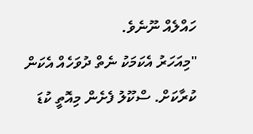ހައްލެއް ނޫނެވެ.
"މިއަހަރު އެކަމަކު ނެތް ދުވަހެއް އެކަން ކުރާކަށް. ސްކޫލު ފެށެން މިއޮތީ ކުޑަ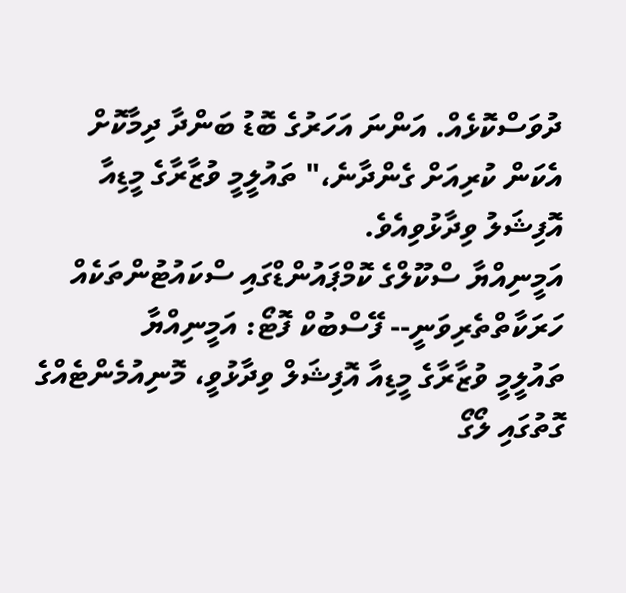ދުވަސްކޮޅެއް. އަންނަ އަހަރުގެ ބޮޑު ބަންދާ ދިމާކޮށް އެކަން ކުރިއަށް ގެންދާނެ،" ތައުލީމީ ވުޒާރާގެ މީޑިއާ އޮފިޝަލު ވިދާޅުވިއެވެ.
އަމީނިއްޔާ ސްކޫލްގެ ކޮމްޕައުންޑްގައި ސްކައުޓުންތަކެއް ހަރަކާތްތެރިވަނީ-- ފޭސްބުކް ފޮޓޯ: އަމީނިއްޔާ
ތައުލީމީ ވުޒާރާގެ މީޑިއާ އޮފިޝަލް ވިދާޅުވީ، މޮނިއުމެންޓެއްގެ ގޮތުގައި ލޯގޯ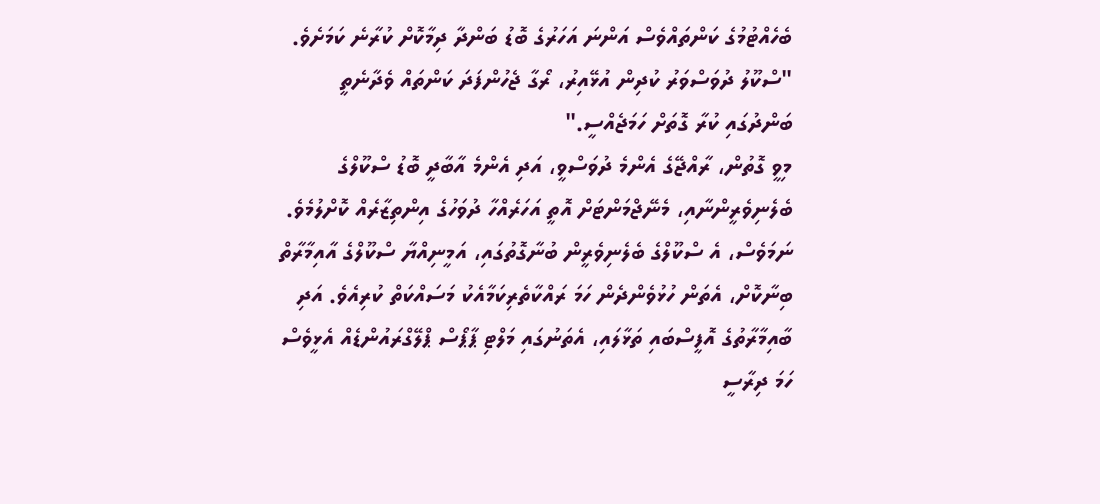ބެހެއްޓުމުގެ ކަންތައްވެސް އަންނަ އަހަރުގެ ބޮޑު ބަންދާ ދިމާކޮށް ކުރާނެ ކަމަށެވެ.
"ސްކޫލު ދުވަސްވަރު ކުދިން އުޅޭއިރު، ރޯގާ ޖެހުންފަދަ ކަންތައް ވެދާނެތީ ބަންދުގައި ކުރާ ގޮތަށް ހަމަޖެއްސީ."
މިވީ ގޮތުން، ރާއްޖޭގެ އެންމެ ދުވަސްވީ، އަދި އެންމެ އާބާދީ ބޮޑު ސްކޫލްގެ ބެލެނިވެރީންނާއި، މެނޭޖްމަންޓަށް އޮތީ އަހަރެއްހާ ދުވަހުގެ އިންތިޒާރެއް ކޮށްލުމެވެ. ނަމަވެސް، އެ ސްކޫލްގެ ބެލެނިވެރީން ބުނާގޮތުގައި، އަމީނިއްޔާ ސްކޫލްގެ އާއިމާރާތް ބިނާކޮށް، އެތަން ހުޅުވެންދެން ހަމަ ރައްކާތެރިކަމާއެކު މަސައްކަތް ކުރިއެވެ. އަދި ބާއިމާރާތުގެ އޮފީސްބައި ތަޅާލައި، އެތަނުގައި މަލްޓި ޕާޕޯސް ޕްލޭގްރައުންޑެއް އެޅީވެސް ހަމަ ދިރާސީ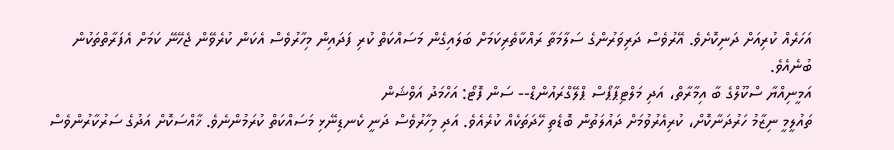އަހަރެއް ކުރިއަށް ދަނިކޮށެވެ. އޭރުވެސް ދަރިވަރުންގެ ސަލާމަތާ ރައްކާތެރިކަމަށް ބަލައިގެން މަސައްކަތް ކުރި ފަދައިން މިހާރުވެސް އެކަން ކުރެވޭން ޖެހޭނޭ ކަމަށް އެފަރާތްތަކުން ބުނެއެވެ.
އަމީނިއްޔާ ސްކޫލްގެ ބާ އިމާރާތް، އަދި މަލްޓިޕާޕޯސް ޕްލޭގްރައުންޑް-- ސަން ފޮޓޯ: އަހްމަދު އަވްޝަން
ތައުލީމީ ނިޒާމު ހަރުދަނާކޮށް، ކުރިއެރުވުމަށް ދައުލަތުން ބޮޑެތި ހޭދަތަކެއް ކުރެއެވެ. އަދި މިހާރުވެސް ދަނީ ކެނޑިނޭޅި މަސައްކަތް ކުރަމުންނެވެ. ޚާއްސަކޮށް އަދުގެ ސަރުކާރުންވެސް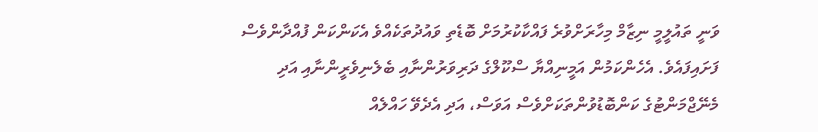ވަނީ ތައުލީމީ ނިޒާމް މިހާރަށްވުރެ ފައްކާކުރުމަށް ބޮޑެތި ވައުދުތަކެއްވެ އެކަންކަން ފުއްދާންވެސް ފަށައިފައެވެ. އެހެންކަމުން އަމީނިއްޔާ ސްކޫލްގެ ދަރިވަރުންނާއި ބެލެނިވެރީންނާއި އަދި މެނޭޖްމަންޓުގެ ކަންބޮޑުވުންތަކަށްވެސް އަވަސް، އަދި އެދެވޭ ހައްލެއް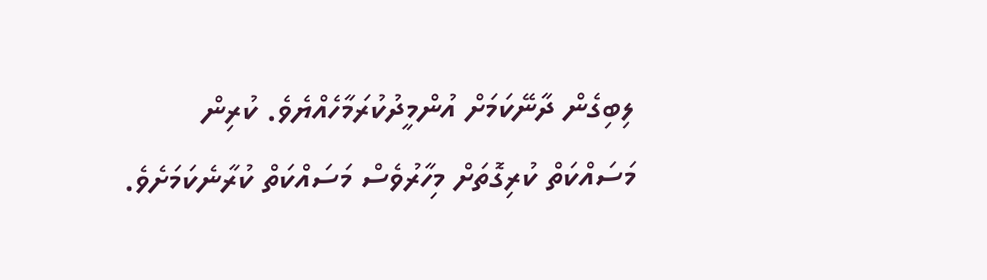ލިބިގެން ދާނޭކަމަށް އުންމީދުކުރަމާހެއްޔެވެ. ކުރިން މަސައްކަތް ކުރިގޮތަށް މިހާރުވެސް މަސައްކަތް ކުރާނެކަމަށެވެ.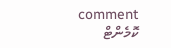comment ކޮމެންޓް